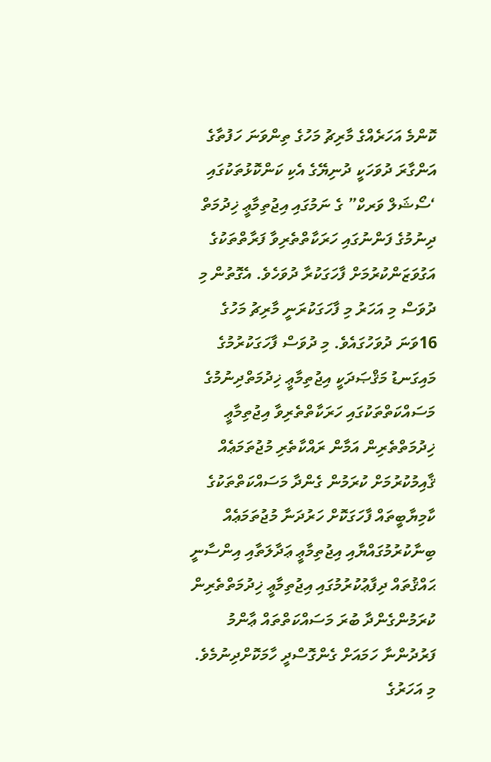ކޮންމެ އަހަރެއްގެ މާރިޗު މަހުގެ ތިންވަނަ ހަފުތާގެ އަންގާރަ ދުވަހަކީ ދުނިޔޭގެ އެކި ކަންކޮޅުތަކުގައި ‘ސޯޝަލް ވަރކް” ގެ ނަމުގައި އިޖުތިމާޢީ ޚިދުމަތް ދިނުމުގެ ފަންނުގައި ހަރަކާތްތެރިވާ ފަރާތްތަކުގެ އަގުވަޒަންކުރުމަށް ފާހަގަކުރާ ދުވަހެވެ. އެގޮތުން މި ދުވަސް މި އަހަރު މި ފާހަގަކުރަނީ މާރިޗު މަހުގެ 16ވަނަ ދުވަހުގައެވެ. މި ދުވަސް ފާހަގަކުރުމުގެ މައިގަނޑު މަޤްޞަދަކީ އިޖުތިމާޢީ ޚިދުމަތްދިނުމުގެ މަސައްކަތްތަކުގައި ހަރަކާތްތެރިވާ އިޖުތިމާޢީ ޚިދުމަތްތެރިން އަމާން ރައްކާތެރި މުޖުތަމަޢެއް ޤާއިމުކުރުމަށް ކުރަމުން ގެންދާ މަސައްކަތްތަކުގެ ކާމިޔާބީތައް ފާހަގަކޮށް ހަރުދަނާ މުޖުތަމަޢެއް ބިނާކުރުމުގައްޔާއި އިޖުތިމާޢީ ޢަދާލަތާއި އިންސާނީ ޙައްޤުތައް ދިފާޢުކުރުމުގައި އިޖުތިމާޢީ ޚިދުމަތްތެރިން ކުރަމުންގެންދާ ބުރަ މަސައްކަތްތައް ޢާންމު ފަރުދުންނާ ހަމައަށް ގެންގޮސްދީ ހާމަކޮށްދިނުމެވެ. މި އަހަރުގެ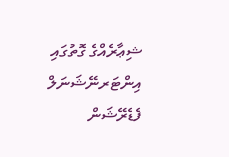ޝިޢާރެއްގެ ގޮތުގައި އިންޓަރނޭޝަނަލް ފެޑެރޭޝަން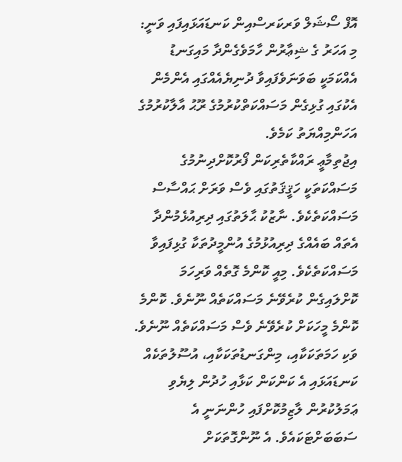އޮފް ސޯޝަލް ވަރކަރސްއިން ކަނޑައަޅައިފައި ވަނީ:
މި އަހަރު ގެ ޝިޢާރުން ހާމަވެގެންދާ މައިގަނޑު އެއްކަމަކީ ބަވަނަވެފައިވާ ދުނިޔެއެއްގައި އެންމެން އެކުގައި ގުޅިގެން މަސައްކަތްކުރުމުގެ ރޫޙު އާލާކުރުމުގެ އަހަންމިއްޔަތު ކަމެވެ.
އިޖުތިމާޢީ ރައްކާތެރިކަން ފޯރުކޮށްދިނުމުގެ މަސައްކަތަކީ ހަޤީޤަތުގައި ވެސް ވަރަށް ޙައްސާސް މަސައްކަތެކެވެ. ނާޒުކު ޙާލަތުގައި ދިރިއުޅެމުންދާ އެތައް ބައެއްގެ ދިރިއުޅުމުގެ އުންމީދުތަކާ ގުޅިފައިވާ މަސައްކަތެކެވެ. މިއީ ކޮންމެ ގޮތެއް ވަރިހަމަ ކޮށްލައިގެން ކުރެވޭނެ މަސައްކަތެއް ނޫނެވެ. ކޮންމެ ކޮންމެ މީހަކަށް ކުރެވޭނެ ވެސް މަސައްކަތެއް ނޫނެވެ. ވަކި ހަމަތަކަކާއި، މިންގަނޑުތަކަކާއި، އުސޫލުތަކެއް ކަނޑައަޅައި އެ ކަންކަން ކަޅާއި ހުދުން ލިޔެވި ޢަމަލުކުރުން ލާޒިމުކޮށްފައި ހުންނަނީ އެ ސަބަބަށްޓަކައެވެ. އެ ނޫންގޮތަކަށް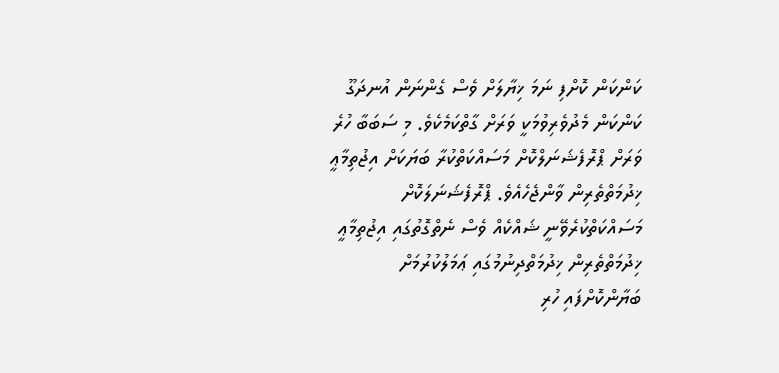ކަންކަން ކޮށްފި ނަމަ ޚިޔާލަށް ވެސް ގެންނަން އުނދަގޫ ކަންކަން މެދުވެރިވުމަކީ ވަރަށް ގާތްކަމެކެވެ. މި ސަބަބާ ހުރެ ވަރަށް ޕްރޮފެޝަނަލްކޮށް މަސައްކަތްކުރާ ބަޔަކަށް އިޖުތިމާޢީ ޚިދުމަތްތެރިން ވާންޖެހެއެވެ. ޕްރޮފެޝަނަލަކޮށް މަސައްކަތްކުރެވޭނީ ޝައްކެއް ވެސް ނެތްގޮތުގައި އިޖުތިމާޢީ ޚިދުމަތްތެރިން ޚިދުމަތްދިނުމުގައި ޢަމަލުކުރުމަށް ބަޔާންކޮށްފައި ހުރި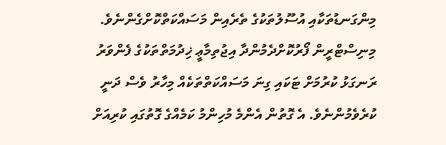މިންގަނޑުތަކާއި އުސޫލުތަކުގެ ތެރެއިން މަސައްކަތްކޮށްގެންނެވެ.
މިނިސްޓްރީން ފޯރުކޮށްދެމުންދާ އިޖުތިމާޢީ ޚިދުމަތްތަކުގެ ފެންވަރު ރަނގަޅު ކުރުމަށް ޓަކައި ގިނަ މަސައްކަތްތަކެއް މިހާރު ވެސް ދަނީ ކުރެވެމުންނެވެ. އެ ގޮތުން އެންމެ މުހިންމު ކަމެއްގެ ގޮތުގައި ކުރިއަށް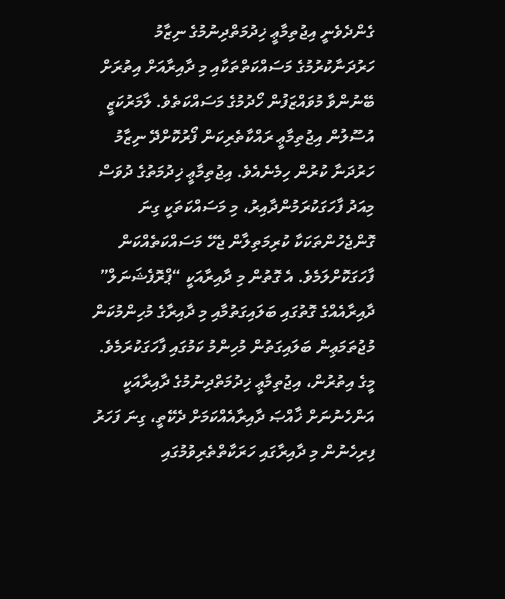ގެންދެވެނީ އިޖުތިމާޢީ ޚިދުމަތްދިނުމުގެ ނިޒާމު ހަރުދަނާކުރުމުގެ މަސައްކަތްތަކާއި މި ދާއިރާއަށް އިތުރަށް ބޭނުންވާ މުވައްޒަފުން ހޯދުމުގެ މަސައްކަތެވެ. ލާމަރުކަޒީ އުސޫލުން އިޖުތިމާޢީ ރައްކާތެރިކަން ފޯރުކޮށްދޭ ނިޒާމު ހަރުދަނާ ކުރުން ހިމެނެއެވެ. އިޖުތިމާޢީ ޚިދުމަތުގެ ދުވަސް މިއަދު ފާހަގަކުރަމުންދާއިރު، މި މަސައްކަތަކީ ގިނަ ގޮންޖެހުންތަކަކާ ކުރިމަތިލާން ޖެހޭ މަސައްކަތެއްކަން ފާހަގަކޮށްލަމެވެ. އެ ގޮތުން މި ދާއިރާއަކީ “ޕްރޮފެޝަނަލް” ދާއިރާއެއްގެ ގޮތުގައި ބަލައިގަތުމާއި މި ދާއިރާގެ މުހިންމުކަން މުޖުތަމަޢިން ބަލައިގަތުން މުހިންމު ކަމުގައި ފާހަގަކުރަމެވެ. މީގެ އިތުރުން، އިޖުތިމާޢީ ޚިދުމަތްދިނުމުގެ ދާއިރާއަކީ އަންހެނުނަށް ޚާއްޞަ ދާއިރާއެއްކަމަށް ދެކޭތީ، ގިނަ ފަހަރު ފިރިހެނުން މި ދާއިރާގައި ހަރަކާތްތެރިވުމުގައި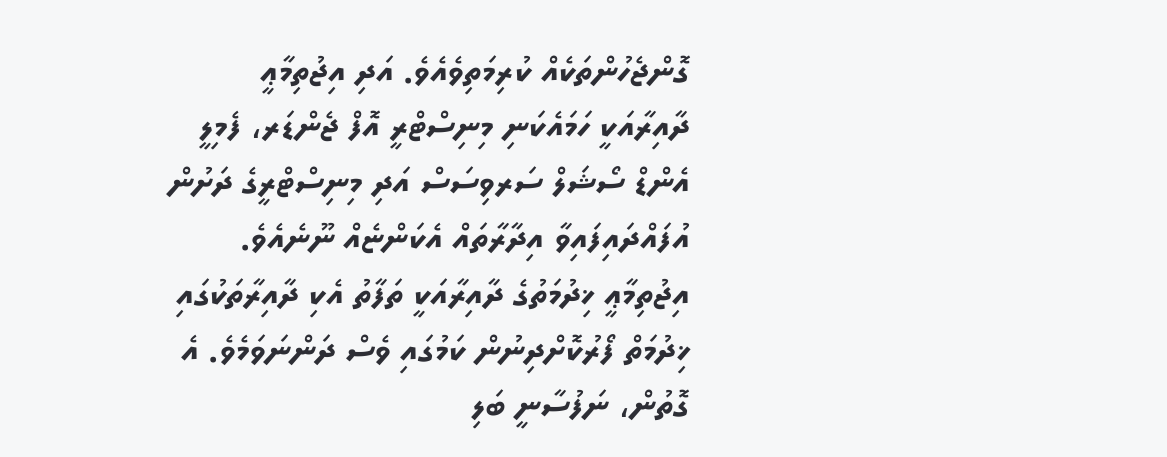ގޮންޖެހުންތަކެއް ކުރިމަތިވެއެވެ. އަދި އިޖުތިމާޢީ ދާއިރާއަކީ ހަމައެކަނި މިނިސްޓްރީ އޮފް ޖެންޑަރ، ފެމިލީ އެންޑް ސޯޝަލް ސަރވިސަސް އަދި މިނިސްޓްރީގެ ދަށުން އުފައްދައިފައިވާ އިދާރާތައް އެކަންޏެއް ނޫނެއެވެ. އިޖުތިމާޢީ ޚިދުމަތުގެ ދާއިރާއަކީ ތަފާތު އެކި ދާއިރާތަކުގައި ޚިދުމަތް ފޯރުކޮށްދިނުން ކަމުގައި ވެސް ދަންނަވަމެވެ. އެ ގޮތުން، ނަފުސާނީ ބަލި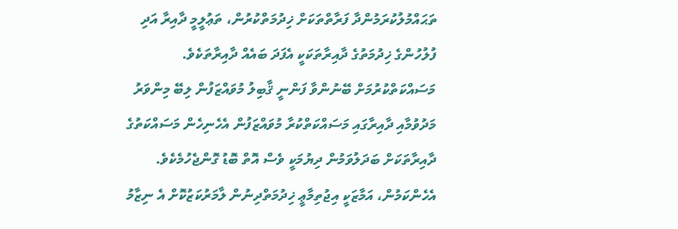ތަޙައްމުލުކުރަމުންދާ ފަރާތްތަކަށް ޚިދުމަތްކުރުން، ތަޢުލީމީ ދާއިރާ އަދި ފުލުހުންގެ ޚިދުމަތުގެ ދާއިރާތަކަކީ އެފަދަ ބައެއް ދާއިރާތަކެވެ. މަސައްކަތްކުރުމަށް ބޭނުންވާ ފަންނީ ޤާބިލު މުވައްޒަފުން ލިބޭ މިންވަރު މަދުވުމާއި ދާއިރާގައި މަސައްކަތްކުރާ މުވައްޒަފުން އެހެނިހެން މަސައްކަތުގެ ދާއިރާތަކަށް ބަދަލުވަމުން ދިޔުމަކީ ވެސް އޮތް ބޮޑު ގޮންޖެހުމެކެވެ. އެހެންކަމުން، އަމާޒަކީ އިޖުތިމާޢީ ޚިދުމަތްދިނުން ލާމަރުކަޒުކޮށް އެ ނިޒާމު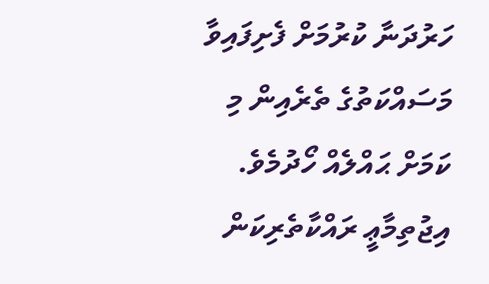ހަރުދަނާ ކުރުމަށް ފެށިފައިވާ މަސައްކަތުގެ ތެރެއިން މި ކަމަށް ޙައްލެއް ހޯދުމެވެ.
އިޖުތިމާޢީ ރައްކާތެރިކަން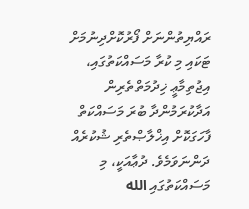ރައްޔިތުންނަށް ފޯރުކޮށްދިނުމަށް ޓަކައި މި ކުރާ މަސައްކަތުގައި، އިޖުތިމާޢީ ޚިދުމަތްތެރިން އަދާކުރަމުންދާ ބުރަ މަސައްކަތް ފާހަގަކޮށް އިޚްލާޞްތެރި ޝުކުރެއް ދަންނަވަމެވެ. ދުޢާއަކީ، މި މަސައްކަތުގައި الله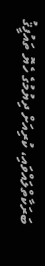ބަރަކާތްލައްވައި، ކުރިއަށް ދިޔުމުގެ ހެޔޮ ތައުފީޤު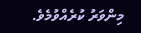މިންވަރު ކުރެއްވުމެވެ.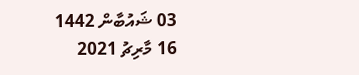03 ޝައުބާން 1442
16 މާރިޗު 2021